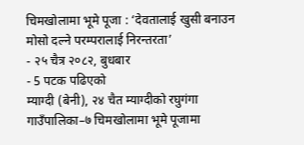चिमखोलामा भूमे पूजा : ‘देवतालाई खुसी बनाउन मोसो दल्ने परम्परालाई निरन्तरता’
- २५ चैत्र २०८२, बुधबार
- 5 पटक पढिएको
म्याग्दी (बेनी), २४ चैत म्याग्दीको रघुगंगा गाउँपालिका–७ चिमखोलामा भूमे पूजामा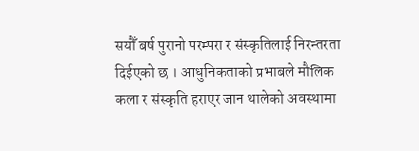सयौँ बर्ष पुरानो परम्परा र संस्कृतिलाई निरन्तरता दिईएको छ । आधुनिकताको प्रभाबले मौलिक कला र संस्कृति हराएर जान थालेको अवस्थामा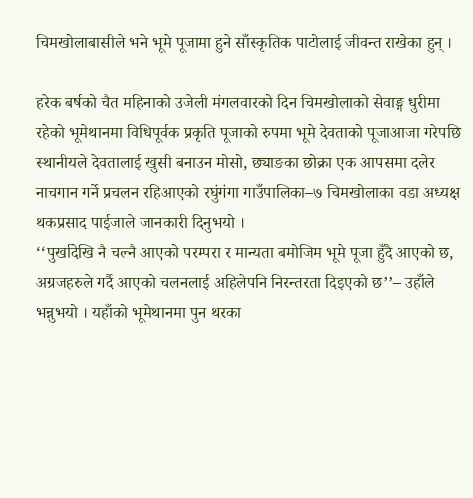चिमखोलाबासीले भने भूमे पूजामा हुने साँस्कृतिक पाटोलाई जीवन्त राखेका हुन् ।

हरेक बर्षको चैत महिनाको उजेली मंगलवारको दिन चिमखोलाको सेवाङ्ग धुरीमा रहेको भूमेथानमा विधिपूर्वक प्रकृति पूजाको रुपमा भूमे देवताको पूजाआजा गरेपछि स्थानीयले देवतालाई खुसी बनाउन मोसो, छ्याङका छोक्रा एक आपसमा दलेर नाचगान गर्ने प्रचलन रहिआएको रघुंगंगा गाउँपालिका–७ चिमखोलाका वडा अध्यक्ष थकप्रसाद पाईजाले जानकारी दिनुभयो ।
‘‘पुर्खादेखि नै चल्नै आएको परम्परा र मान्यता बमोजिम भूमे पूजा हुँदै आएको छ, अग्रजहरुले गर्दै आएको चलनलाई अहिलेपनि निरन्तरता दिइएको छ’’– उहाँले भन्नुभयो । यहाँको भूमेथानमा पुन थरका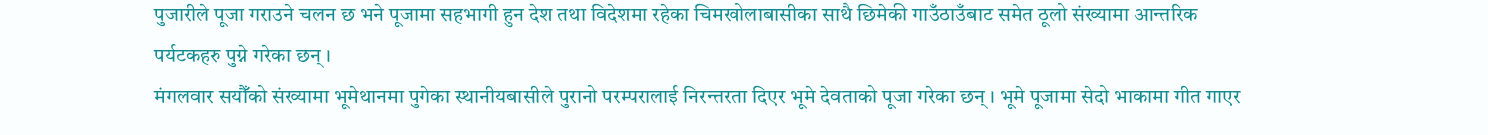पुजारीले पूजा गराउने चलन छ भने पूजामा सहभागी हुन देश तथा विदेशमा रहेका चिमखोलाबासीका साथै छिमेकी गाउँठाउँबाट समेत ठूलो संख्यामा आन्तरिक पर्यटकहरु पुग्ने गरेका छन् ।
मंगलवार सयौँको संख्यामा भूमेथानमा पुगेका स्थानीयबासीले पुरानो परम्परालाई निरन्तरता दिएर भूमे देवताको पूजा गरेका छन् । भूमे पूजामा सेदो भाकामा गीत गाएर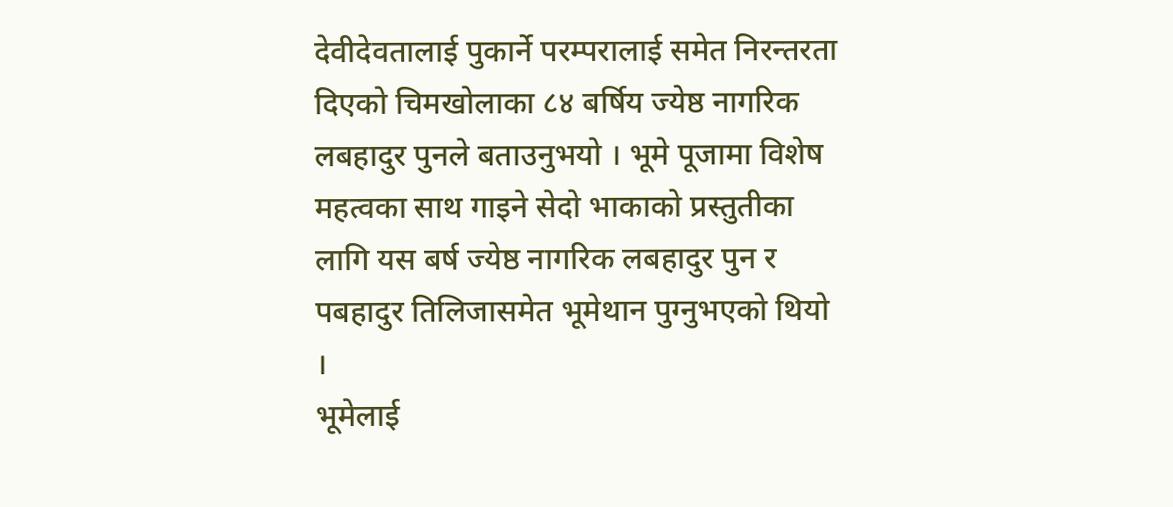देवीदेवतालाई पुकार्ने परम्परालाई समेत निरन्तरता दिएको चिमखोलाका ८४ बर्षिय ज्येष्ठ नागरिक लबहादुर पुनले बताउनुभयो । भूमे पूजामा विशेष महत्वका साथ गाइने सेदो भाकाको प्रस्तुतीका लागि यस बर्ष ज्येष्ठ नागरिक लबहादुर पुन र पबहादुर तिलिजासमेत भूमेथान पुग्नुभएको थियो ।
भूमेलाई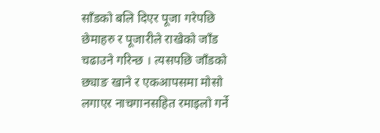साँडको बलि दिएर पूजा गरेपछि छेमाहरु र पूजारीले राखेको जाँड चढाउने गरिन्छ । त्यसपछि जाँडको छ्याङ खाने र एकआपसमा मोसो लगाएर नाचगानसहित रमाइलो गर्ने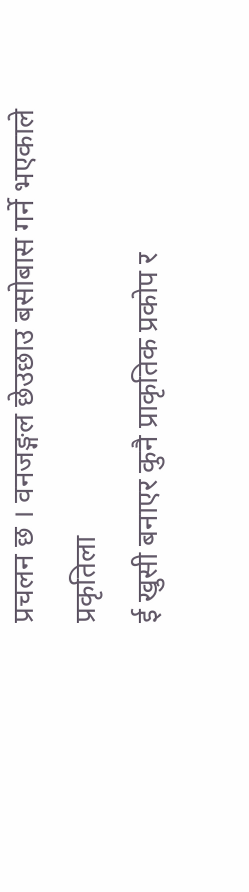प्रचलन छ । वनजङ्गल छेउछाउ बसोबास गर्ने भएकाले प्रकृतिला
ई खुसी बनाएर कुनै प्राकृतिक प्रकोप र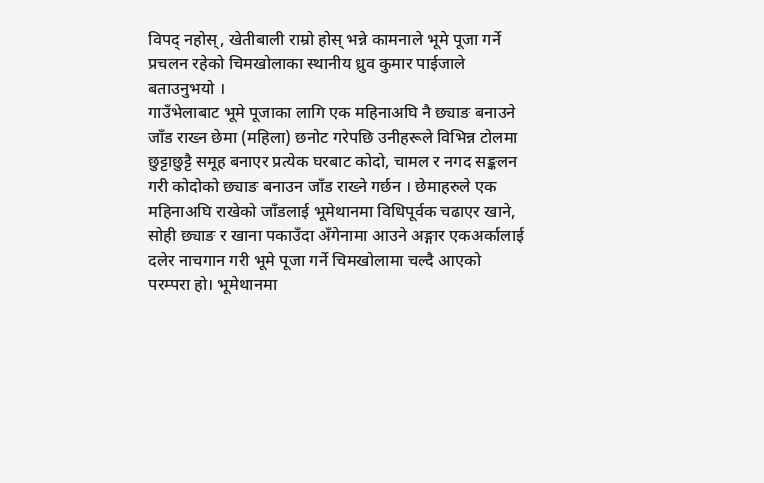विपद् नहोस्, खेतीबाली राम्रो होस् भन्ने कामनाले भूमे पूजा गर्ने प्रचलन रहेको चिमखोलाका स्थानीय ध्रुव कुमार पाईजाले बताउनुभयो ।
गाउँभेलाबाट भूमे पूजाका लागि एक महिनाअघि नै छ्याङ बनाउने जाँड राख्न छेमा (महिला) छनोट गरेपछि उनीहरूले विभिन्न टोलमा छुट्टाछुट्टै समूह बनाएर प्रत्येक घरबाट कोदो, चामल र नगद सङ्कलन गरी कोदोको छ्याङ बनाउन जाँड राख्ने गर्छन । छेमाहरुले एक महिनाअघि राखेको जाँडलाई भूमेथानमा विधिपूर्वक चढाएर खाने, सोही छ्याङ र खाना पकाउँदा अँगेनामा आउने अङ्गार एकअर्कालाई दलेर नाचगान गरी भूमे पूजा गर्ने चिमखोलामा चल्दै आएको परम्परा हो। भूमेथानमा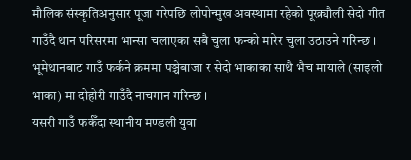मौलिक संस्कृतिअनुसार पूजा गरेपछि लोपोन्मुख अवस्थामा रहेको पूख्र्यौली सेदो गीत गाउँदै थान परिसरमा भान्सा चलाएका सबै चुला फन्को मारेर चुला उठाउने गरिन्छ । भूमेथानबाट गाउँ फर्कने क्रममा पञ्चेबाजा र सेदो भाकाका साथै भैच मायाले (साइलो भाका) मा दोहोरी गाउँदै नाचगान गरिन्छ ।
यसरी गाउँ फर्कँदा स्थानीय मण्डली युवा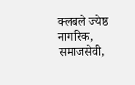क्लबले ज्येष्ठ नागरिक, समाजसेवी,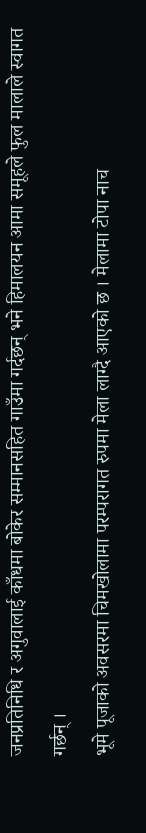जनप्रतिनिधि र अगुवालाई काँधमा बोकेर सम्मानसहित गाउँमा गर्दछन् भने हिमालयन आमा समूहले फुल मालाले स्वागत गर्छन् ।
भूमे पूजाको अवसरमा चिमखोलामा परम्परागत रुपमा मेला लाग्दै आएको छ । मेलामा टोपा नाच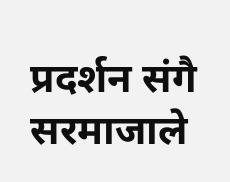प्रदर्शन संगै सरमाजाले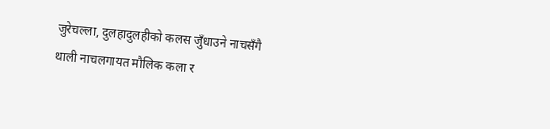जुरेचल्ला, दुलहादुलहीको कलस जुँधाउने नाचसँगै थाली नाचलगायत मौलिक कला र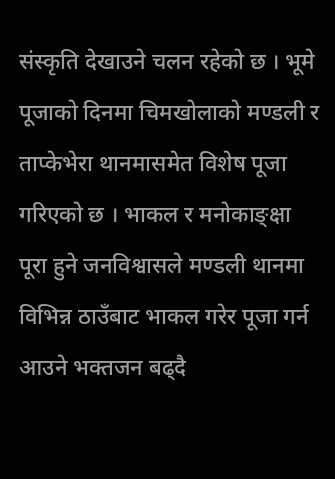संस्कृति देखाउने चलन रहेको छ । भूमे पूजाको दिनमा चिमखोलाको मण्डली र ताप्केभेरा थानमासमेत विशेष पूजा गरिएको छ । भाकल र मनोकाङ्क्षा पूरा हुने जनविश्वासले मण्डली थानमा विभिन्न ठाउँबाट भाकल गरेर पूजा गर्न आउने भक्तजन बढ्दै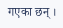गएका छन् ।